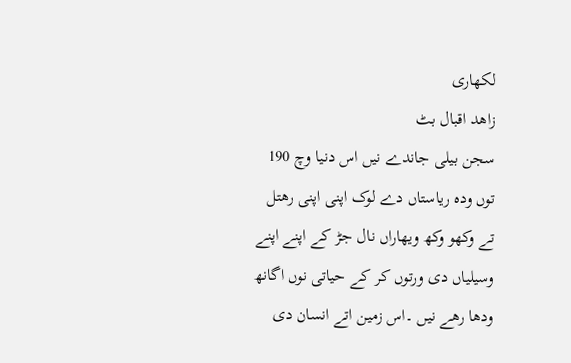لکھاری
زاھد اقبال بٹ
سجن بیلی جاندے نیں اس دنیا وچ 190 توں ودہ ریاستاں دے لوک اپنی اپنی رھتل تے وکھو وکھ ویھاراں نال جڑ کے اپنے اپنے وسیلیاں دی ورتوں کر کے حیاتی نوں اگانھ ودھا رھے نیں ۔اس زمین اتے انسان دی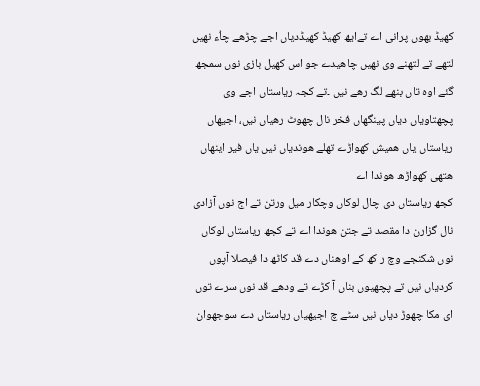کھیڈ بھوں پرانی اے تےایھ کھیڈ کھیڈدیاں اجے چڑھے چاُء نھیں لتھے تے لتھنے وی نھیں چاھیدے جو اس کھیل بازی نوں سمجھ گئے اوہ تاں بنھے لگ رھے نیں ۔تے کجہ ریاستاں اجے وی پچھتاویاں دیاں پینگھاں فخر نال چھوٹ رھیاں نیں، اجیھاں ریاستاں یاں ھمیش کھواڑے تھلے ھوندیاں نیں یاں فیر اینھاں ھتھی کھواڑھ ھوندا اے
کجھ ریاستاں دی چال لوکاں وچکار میل ورتن تے اج نوں آزادی نال گزارن دا مقصد تے جتن ھوندا اے تے کجھ ریاستاں لوکاں نوں شکنجے وچ ر کھ کے اوھناں دے قد کاٹھ دا فیصلا آپوں کردیاں نیں تے پچھیوں بناں آ کڑے تے ودھے قد نوں سرے توں ای مکا چھوڑ دیاں نیں سٹے چ اجیھیاں ریاستاں دے سوجھوان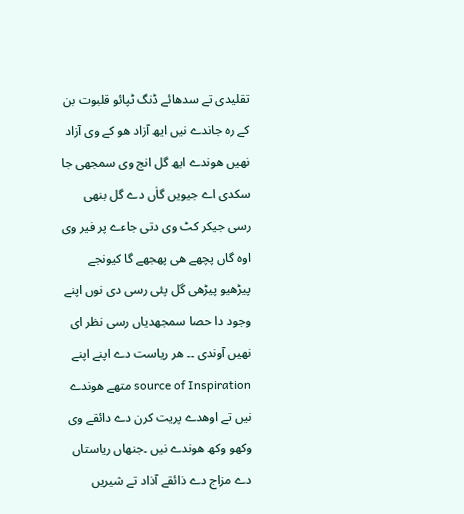تقلیدی تے سدھائے ڈنگ ٹپائو قلبوت بن کے رہ جاندے نیں ایھ آزاد ھو کے وی آزاد نھیں ھوندے ایھ گل انج وی سمجھی جا سکدی اے جیویں گاٰں دے گل بنھی رسی جیکر کٹ وی دتی جاءے پر فیر وی اوہ گاں پچھے ھی پھجھے گا کیونجے پیڑھیو پیڑھی گل پئی رسی دی نوں اپنے وجود دا حصا سمجھدیاں رسی نظر ای نھیں آوندی ۔۔ ھر ریاست دے اپنے اپنے source of Inspiration متھے ھوندے نیں تے اوھدے پریت کرن دے دائقے وی وکھو وکھ ھوندے نیں ۔جنھاں ریاستاں دے مزاج دے ذائقے آذاد تے شیریں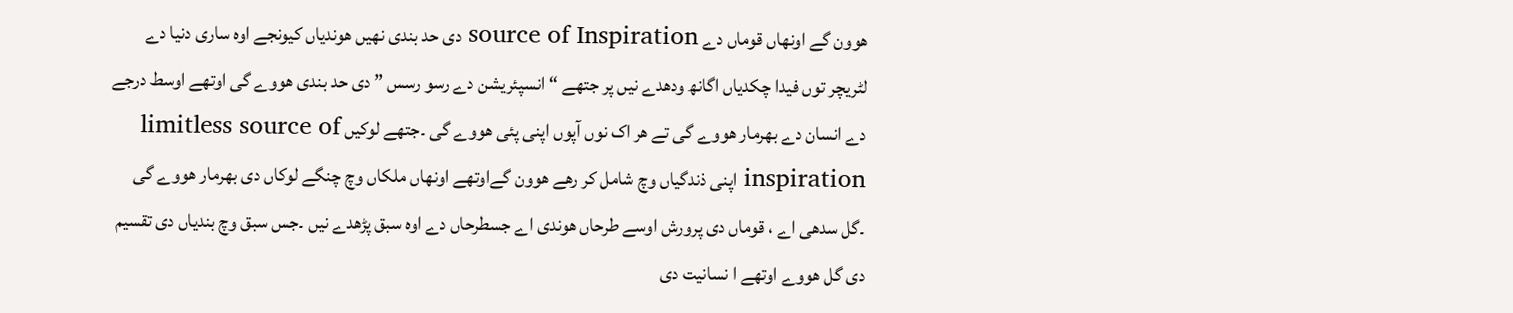ھوون گے اونھاں قوماں دے source of Inspiration دی حد بندی نھیں ھوندیاں کیونجے اوہ ساری دنیا دے لٹریچر توں فیدا چکدیاں اگانھ ودھدے نیں پر جتھے “انسپئریشن دے رسو رسس ” دی حد بندی ھووے گی اوتھے اوسط درجے دے انسان دے بھرمار ھووے گی تے ھر اک نوں آپوں اپنی پئی ھووے گی ۔جتھے لوکیں limitless source of inspiration اپنی ذندگیاں وچ شامل کر رھے ھوون گےاوتھے اونھاں ملکاں وچ چنگے لوکاں دی بھرمار ھووے گی ۔گل سدھی اے ، قوماں دی پرورش اوسے طرحاں ھوندی اے جسطرحاں دے اوہ سبق پڑھدے نیں ۔جس سبق وچ بندیاں دی تقسیم دی گل ھووے اوتھے ا نسانیت دی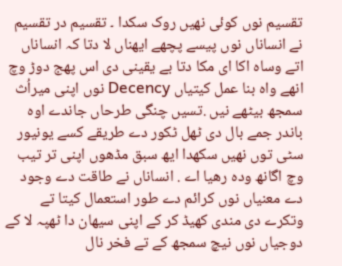تقسیم نوں کوئی نھیں روک سکدا ۔ تقسیم در تقسیم نے انساناں نوں پیسے پچھے ایھناں لا دتا کہ انساناں اتے وساہ اکا ای مکا دتا بے یقینی دی اس پھج دوڑ وچ انھے واہ بنا عمل کیتیاں Decency نوں اپنی میراُث سمجھ بیٹھے نیں .تسیں چنگی طرحاں جاندے اوہ باندر جمے بال دی ٹھل ٹکور دے طریقے کسے یونیور سٹی توں نھیں سکھدا ایھ سبق مڈھوں اپنی تر تیب وچ اگانھ ودہ رھیا اے . انساناں نے طاقت دے وجود دے معنیاں نوں کرائم دے طور استعمال کیتا تے وتکرے دی مندی کھیڈ کر کے اپنی سیھان دا ٹھپہ لا کے دوجیاں نوں نیچ سمجھ کے تے فخر نال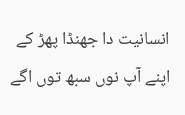انسانیت دا جھنڈا پھڑ کے اپنے آپ نوں سبھ توں اگے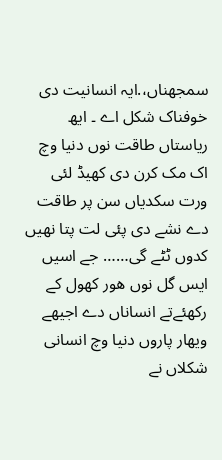سمجھناں،.ایہ انسانیت دی خوفناک شکل اے ۔ ایھ ریاستاں طاقت نوں دنیا وچ اک مک کرن دی کھیڈ لئی ورت سکدیاں سن پر طاقت دے نشے دی پئی لت پتا نھیں کدوں ٹٹے گی…… جے اسیں ایس گل نوں ھور کھول کے رکھئےتے انساناں دے اجیھے ویھار پاروں دنیا وچ انسانی شکلاں نے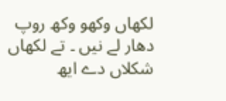لکھاں وکھو وکھ روپ دھار لے نیں ۔ تے لکھاں شکلاں دے ایھ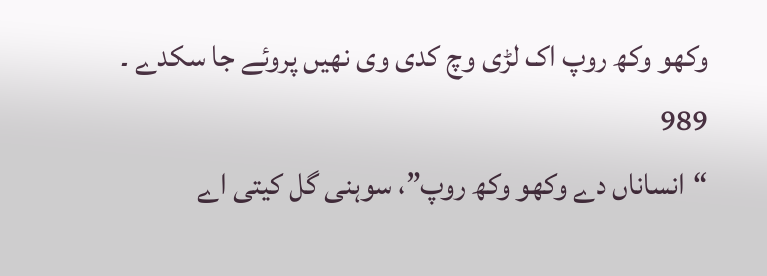وکھو وکھ روپ اک لڑی وچ کدی وی نھیں پروئے جا سکدے ۔
989
“انساناں دے وکھو وکھ روپ”، سوہنی گل کیتی اے